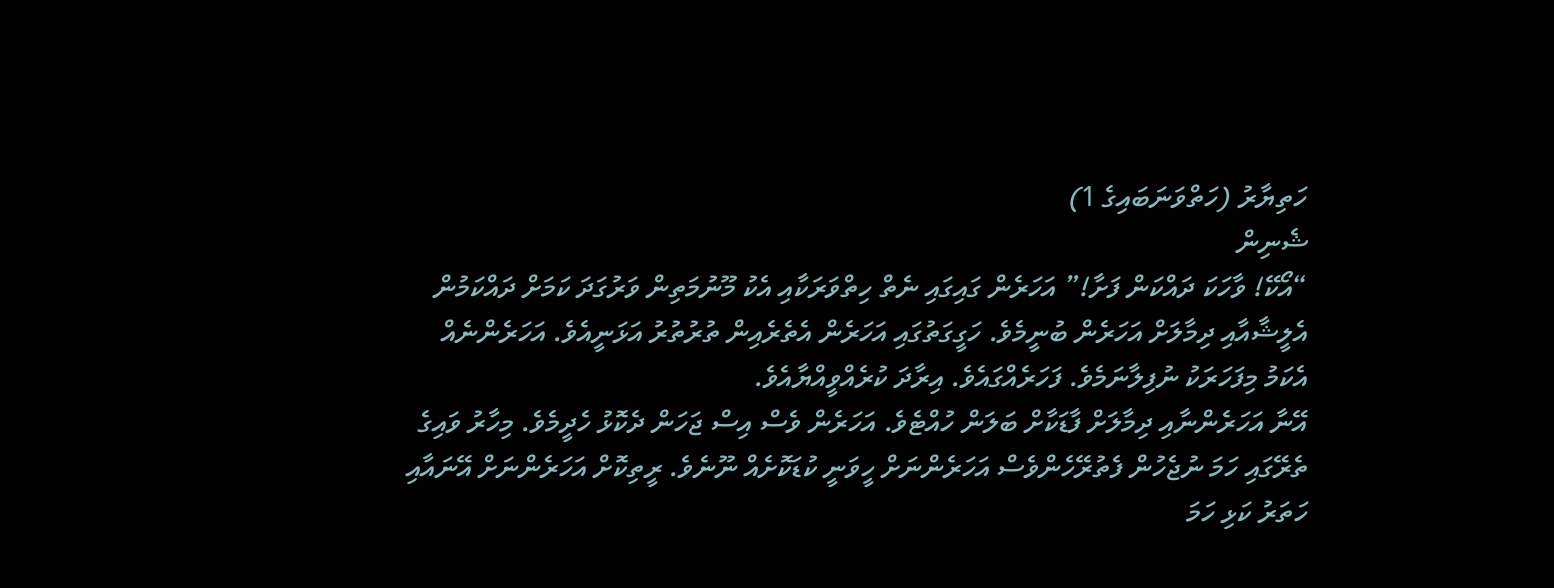ހަތިޔާރު (ހަތްވަނަބައިގެ 1)
ޝެނިން
“އޯކޭ! ވާހަކަ ދައްކަން ފަށާ!” އަހަރެން ގައިގައި ނެތް ހިތްވަރަކާއި އެކު މޫނުމަތިން ވަރުގަދަ ކަމަށް ދައްކަމުން އެލީޝާއާއި ދިމާލަށް އަހަރެން ބުނީމެވެ. ހަގީގަތުގައި އަހަރެން އެތެރެއިން ތުރުތުރު އަޅަނީއެވެ. އަހަރެންނެއް އެކަމު މިފަހަރަކު ނުފިލާނަމެވެ. ފަހަރެއްގައެވެ. އިރާދަ ކުރެއްވީއްޔާއެވެ.
އޭނާ އަހަރެންނާއި ދިމާލަށް ފާޑަކާށް ބަލަން ހުއްޓެވެ. އަހަރެން ވެސް އިސް ޖަހަން ދެކޮޅު ހެދީމެވެ. މިހާރު ވައިގެ ތެރޭގައި ހަމަ ނުޖެހުން ފެތުރޭހެންވެސް އަހަރެންނަށް ހީވަނީ ކުޑަކޮށެއް ނޫނެވެ. ރީތިކޮށް އަހަރެންނަށް އޭނައާއި ހަތަރު ކަޅި ހަމަ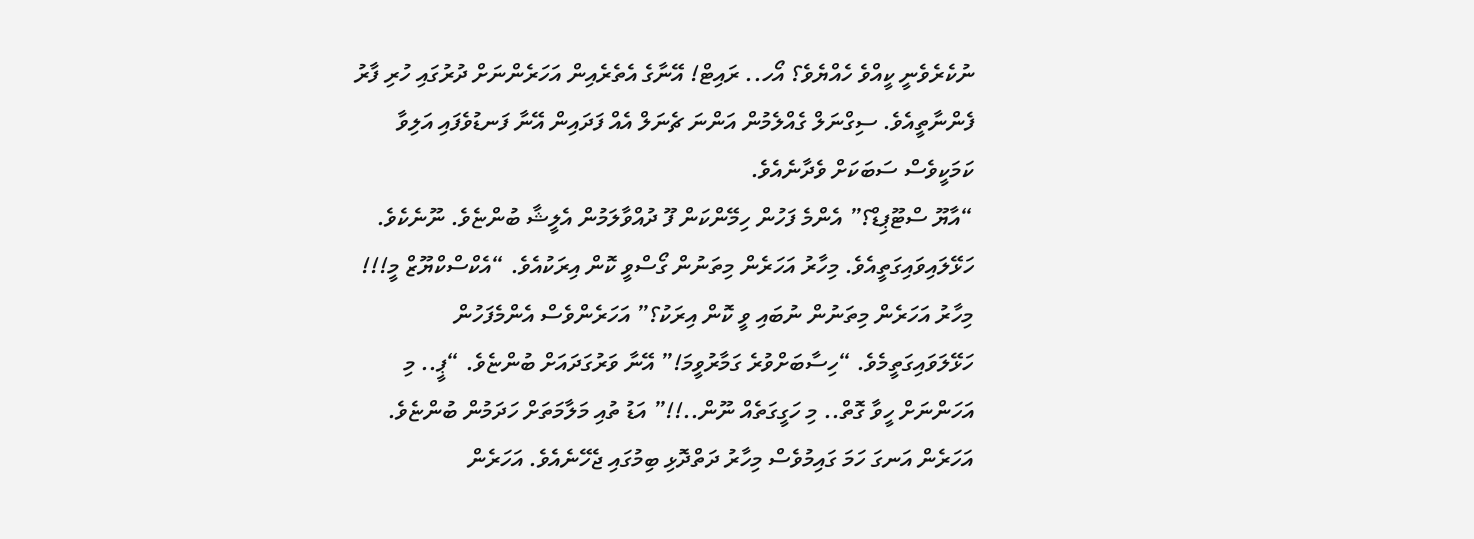ނުކެރެވެނީ ކީއްވެ ހެއްޔެވެ؟ އޯހ.. ރައިޓް! އޭނާގެ އެތެރެއިން އަހަރެންނަށް ދުރުގައި ހުރި ފާރު ފެންނާތީއެވެ. ސިގްނަލް ގެއްލެމުން އަންނަ ޗެނަލް އެއް ފަދައިން އޭނާ ފަނޑުވެފައި އަލިވާ ކަމަކީވެސް ސަބަކަށް ވެދާނެއެވެ.
“އާޔޫ ސްޓޫޕިޑް؟” އެންމެ ފަހުން ހިމޭންކަން ފޫ ދުއްވާލަމުން އެލީޝާ ބުންޏެވެ. ނޫނެކެވެ. ހަޅޭލައިވައިގަތީއެވެ. މިހާރު އަހަރެން މިތަނުން ގޯސްވީ ކޮން އިރަކުއެވެ. “އެކްސްކްޔޫޒް މީ!!! މިހާރު އަހަރެން މިތަނުން ނުބައި ވީ ކޮން އިރަކު؟” އަހަރެންވެސް އެންމެފަހުން ހަޅޭލަވައިގަތީމެވެ. “ހިސާބަށްވުރެ ގަމާރުވީމަ!” އޭނާ ވަރުގަދައަށް ބުންޏެވެ. “ޕީ.. މި އަހަންނަށް ހީވާ ގޮތް.. މި ހަގީގަތެއް ނޫން..!!” އަޑު ތުއި މަލާމަތަށް ހަދަމުން ބުންޏެވެ. އަހަރެން އަނގަ ހަމަ ގައިމުވެސް މިހާރު ދަތްދޮޅި ބިމުގައި ޖެހޭނެއެވެ. އަހަރެން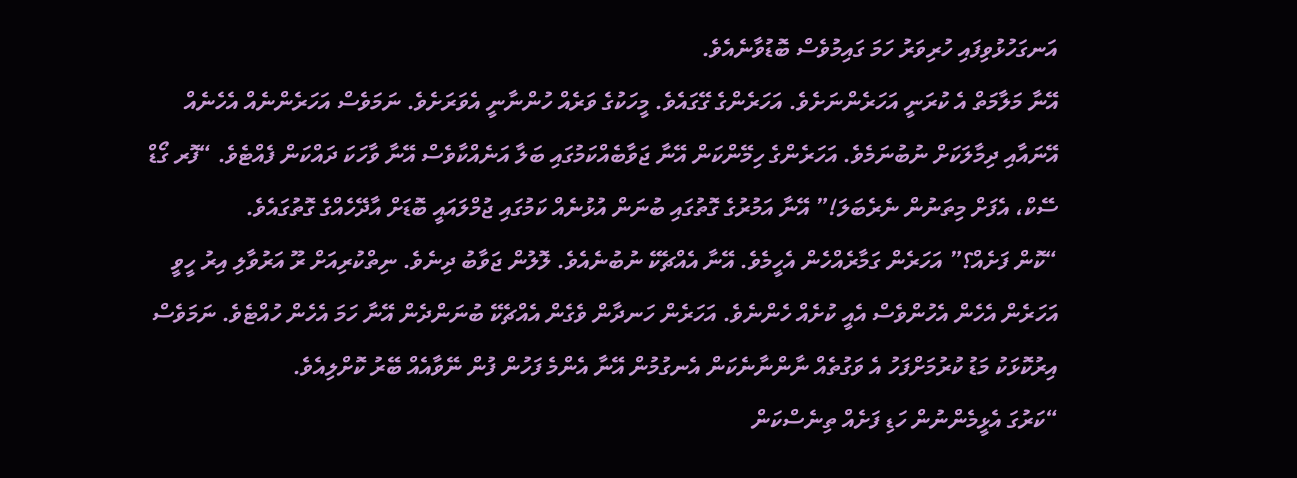އަނގަހުޅުވިފައި ހުރިވަރު ހަމަ ގައިމުވެސް ބޮޑުވާނެއެވެ.
އޭނާ މަލާމަތް އެ ކުރަނީ އަހަރެންނަށެވެ. އަހަރެންގެ ގޭގައެވެ. މީހަކުގެ ވަރެއް ހުންނާނީ އެވަރަށެވެ. ނަމަވެސް އަހަރެންނެއް އެހެނެއް އޭނައާއި ދިމާލަކަށް ނުބުނަމެވެ. އަހަރެންގެ ހިމޭންކަން އޭނާ ޖަވާބެއްކަމުގައި ބަލާ އަނެއްކާވެސް އޭނާ ވާހަކަ ދައްކަން ފެއްޓެވެ. “ފޮރ ގޯޑް ސޭކް، އެފަށް މިތަނުން ނެރެބަލަ!” އޭނާ އަމުރުގެ ގޮތުގައި ބުނަން އުޅުނެއް ކަމުގައި ޖުމްލައައީ ބޮޑަށް އާދޭހެއްގެ ގޮތުގައެވެ.
“ކޮން ފަށެއް؟” އަހަރެން ގަމާރެއްހެން އެހީމެވެ. އޭނާ އެއްޗެކޭ ނުބުނެއެވެ. ލޮލުން ޖަވާބު ދިނެވެ. ނިތްކުރިއަށް ރޫ އަރުވާލި އިރު ހީވީ އަހަރެން އެހެން އެހުންވެސް އެއީ ކުށެއް ހެންނެވެ. އަހަރެން ހަނދާން ވެގެން އެއްޗެކޭ ބުނަންދެން އޭނާ ހަމަ އެހެން ހުއްޓެވެ. ނަމަވެސް އިރުކޮޅަކު މަޑު ކުރުމަށްފަހު އެ ވަގުތެއް ނާންނާނެކަން އެނގުމުން އޭނާ އެންމެ ފަހުން ފުން ނޭވާއެއް ބޭރު ކޮށްލިއެވެ.
“ކަރުގަ އެޅީމެންނުން ހަޑި ފަށެއް ތިނެސްކަން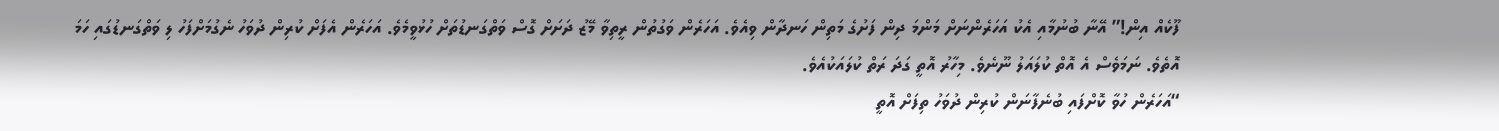ފޫކެއް އިން!” އޭނާ ބުނުމާއި އެކު އަހަރެންނަށް މަންމަ ދިން ފަށުގެ މަތިން ހަނދާން ވިއެވެ. އަހަރެން ވަގުތުން ރީތިވާ މޭޒު ދަށަށް ގޮސް ވަތްގަނޑުތަށް ހުޅުވީމެވެ. އަހަރެން އެފަށް ކުރިން ދުވަހު ނެގުމަށްފަހު ލި ވަތްގަނޑުގައި ހަމަ އޮތެވެ. ނަމަވެސް އެ އޮތް ކުލައަލު ނޫނެވެ. މިހާރު އޮތީ ގަދަ ރަތް ކުލައަކުއެވެ.
“އަހަރެން ހުވާ ކޮށްފައި ބުނެފާނަން ކުރިން ދުވަހު ތިފަށް އޮތީ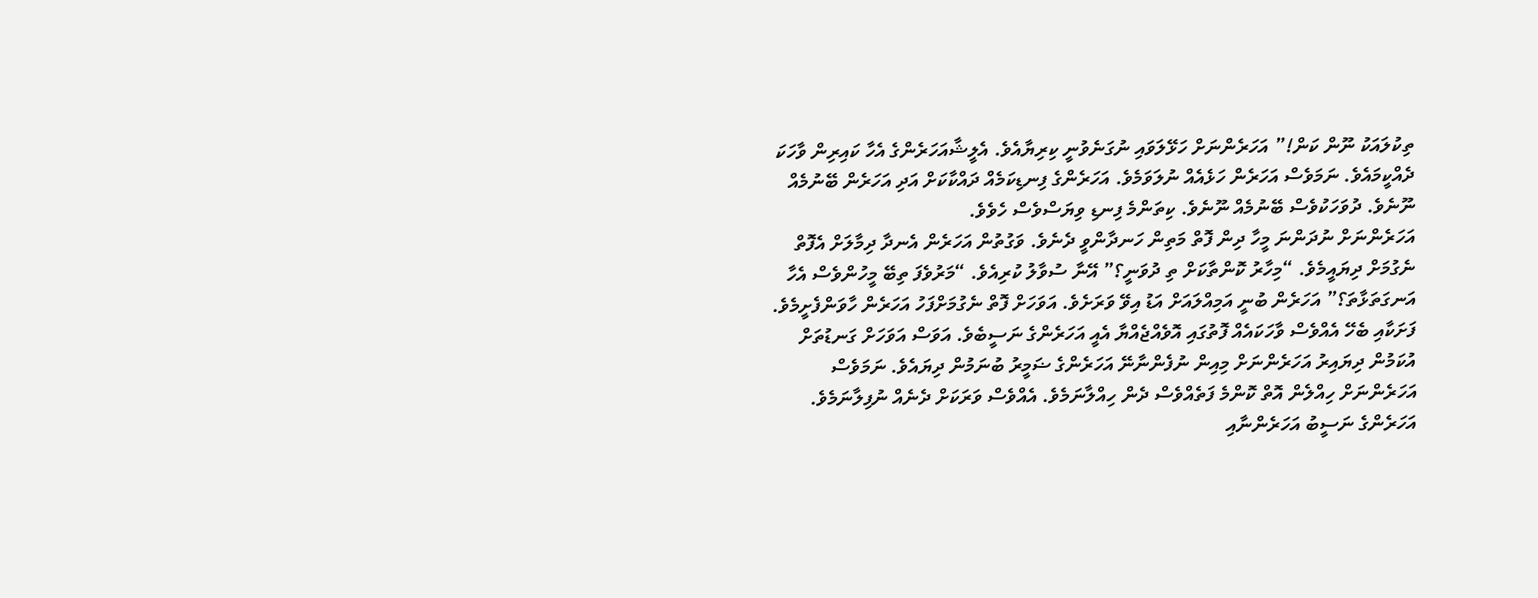ތިކުލައަކު ނޫން ކަން!” އަހަރެންނަށް ހަޅޭލަވައި ނުގަނެވުނީ ކިރިޔާއެވެ. އެލީޝާއަހަރެންގެ އެހާ ކައިރިން ވާހަކަ ދެއްކީމައެވެ. ނަމަވެސް އަހަރެން ހަޅެއެއް ނުލަވަމެވެ. އަހަރެންގެ ފިނޑިކަމެއް ދައްކާކަށް އަދި އަހަރެން ބޭނުމެއް ނޫނެވެ. ދުވަހަކުވެސް ބޭނުމެއް ނޫނެވެ. ކިތަންމެ ފިނޑި ވިޔަސްވެސް ހެވެވެ.
އަހަރެންނަށް ނުދަންނަ މީހާ ދިން ފޮތް މަތިން ހަނދާންވީ ދެނެވެ. ވަގުތުން އަހަރެން އެނދާ ދިމާލަށް އެފޮތް ނެގުމަށް ދިޔައީމެވެ. “މިހާރު ކޮންތާކަށް ތި ދުވަނީ؟” އޭނާ ސުވާލު ކުރިއެވެ. “މަރުވެފަ ތިބޭ މީހުންވެސް އެހާ އަނގަތަޅާތަ؟” އަހަރެން ބުނީ އަމިއްލައަށް އަޑު އިވޭ ވަރަށެވެ. އަވަހަށް ފޮތް ނެގުމަށްފަހު އަހަރެން ހާވަންފެށީމެވެ.
ފަށަކާއި ބެހޭ އެއްވެސް ވާހަކައެއް ފޮތުގައި އޮވެއްޖެއްޔާ އެއީ އަހަރެންގެ ނަސީބެވެ. އަވަސް އަވަހަށް ގަނޑުތަށް އުކަމުން ދިޔައިރު އަހަރެންނަށް މިއިން ނުފެންނާނޭ އަހަރެންގެ ޟަމީރު ބުނަމުން ދިޔައެވެ. ނަމަވެސް އަހަރެންނަށް ހިއްލެން އޮތް ކޮންމެ ފަތެއްވެސް ދެން ހިއްލާނަމެވެ. އެއްވެސް ވަރަކަށް ދެނެއް ނުފިލާނަމެވެ.
އަހަރެންގެ ނަސީބު އަހަރެންނާއި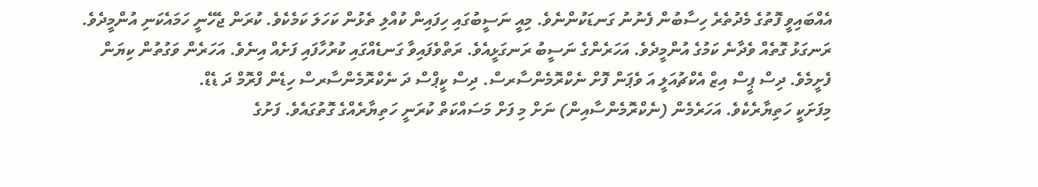އެއްބައިވީ ފޮތުގެ މެދުތެރެ ހިސާބުން ފެނުނު ގަނޑަކުންނެވެ. މިއީ ނަސީބުގައި ހިފައިން ކުއްލި ތެޅުން ކަހަލަ ކަމެކެވެ. ކުރަން ޖެހޭނީ ހަމައެކަނި އުންމީދެވެ. ރަނގަޅު ގޮތެއް ވެދާނެ ކަމުގެ އުންމީދެވެ. އަހަރެންގެ ނަސީބު ރަނގަޅީއެވެ. ރަތްވެފައިވާ ގަނޑެއްގައި ކުރުހާފައި ފަށެއް އިނެވެ. އަހަރެން ވަގުތުން ކިޔަން ފެށީމެވެ. ދިސް ޕީސް އިޒް އެކްޗުއަލީ އަ ވެޕަން ފޮށް ނެކްރޮމެންސާރސް. ދިސް ކީޕްސް ދަ ނެކްރޮމެންސާރސް ހިޑެން ފްރޮމް ދަ ޑެޑް.
މިފަށަކީ ހަތިޔާރެކެވެ. އަހަރެމެން (ނެކްރޮމެންސާއިން) ނަށް މި ފަށް މަސައްކަތް ކުރަނީ ހަތިޔާރެއްގެ ގޮތުގައެވެ. ފަށުގެ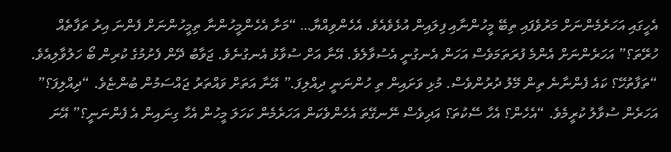އެހީގައި އަހަރެމެންނަށް މަރުވެފައި ތިބޭ މީހުންނާއި ފިލައިން އުޅެވެއެވެ. އެހެންވިއްޔާ… “މަށާ އެހެންމީހުންނާ ތިމީހުންނަށް ފެންނަ އިރު ތަފާތެއް ހުރޭތަ؟” އަހަރެންނަށް އެންމެ ފުރަތަމަވެސް އަހަން އެނގުނީ އެސުވާލެވެ. އޭނާ އަށް ސުވާޅު އެނގުނެވެ. ޖަވާބު ދޭން ފެށުމުގެ ކުރިން ބޯ ހަލުވާލިއެވެ. “ތަފާތުހޭ؟ ކައެ ފެންނާނެ ތިން މޭލު ދުރުންވެސް. މުޅި ވަށައިން ތި ހުންނަނީ ދިއްލިފަ.” އޭނާ އަތަށް ވައްތަރު ޖައްސަމުން ބުންޏެވެ. “ދިއްލިފަ؟” އަހަރެން ސުވާލު ކުރީމެވެ. “އެހެން؟ އެހާ ސޭކުތަ؟ އަދިވެސް ނޭނގޭތަ އެހެންވެކަން އަހަރެމެން ކަހަލަ މީހުން އެހާ ގިނައިން އެ ފެންނަނީ؟” އޭނަ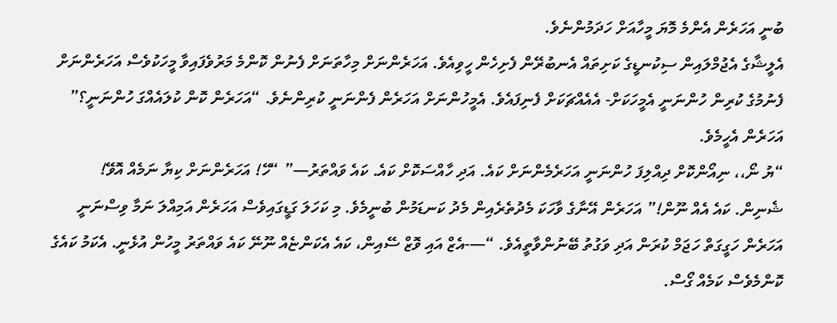ބުނީ އަހަރެން އެންމެ މޮޔަ މީހާއަށް ހަދަމުންނެވެ.
އެލީޝާގެ އެޖުމްލައިން ސިކުނޑީގެ ކަށިތައް އެނބުރޭން ފެށިހެން ހީވިއެވެ. އަހަރެންނަށް މިހާތަނަށް ފެނުން ކޮންމެ މަރުވެފައިވާ މީހަކުވެސް އަހަރެންނަށް ފެނުމުގެ ކުރިން ހުންނަނީ އެމީހަކަށް- އެއެއްޗަކަށް ފެނިފައެވެ. އެމީހުންނަށް އަހަރެން ފެންނަނީ ކުރިންނެވެ. “އަހަރެން ކޮން ކުލައެއްގަ ހުންނަނީ؟” އަހަރެން އެހީމެވެ.
“ޔު ނޯ،، ނިއޯންކޮށް ދިއްލިފަ ހުންނަނީ އަހަރެމެންނަށް ކައެ. އަދި ހާއްސަކޮށް ކައެ. ކައެ ވައްތަރު—” “ހޭ! އަހަރެންނަށް ކިޔާ ނަމެއް އޮވޭ! ޝެނިން. ކައެ އެއް ނޫން!” އަހަރެން އޭނާގެ ވާހަކަ މެދުތެރެއިން މެދު ކަނޑަމުން ބުނީމެވެ. މި ކަހަލަ ގަޑީގައިވެސް އަހަރެން އަމިއްލަ ނަމާ ވިސްނަނީ އަހަރެން ހަގީގަތް ހަޖަމް ކުރަން އަދި ވަގުތު ބޭނުންވާތީއެވެ. “—-އެޒް އައި ވޮޒް ސޭއިން، ކައެ އެކަންޏެއް ނޫނޭ ކައެ ވައްތަރު މީހުން އުޅެނީ. އެކަމު ކައެގެ ކޮންމެވެސް ކަމެއް ގޯސް.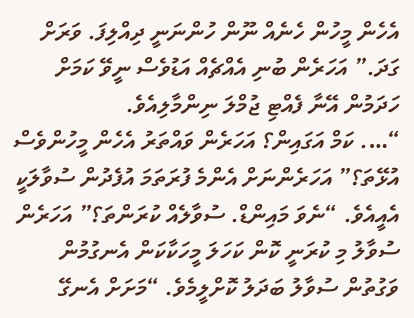އެހެން މީހުން ހެނެއް ނޫން ހުންނަނީ ދިއްލިފަ. ވަރަށް ގަދަ.” އަހަރެން ބުނި އެއްޗެއް އަޑުވެސް ނީވޭ ކަމަށް ހަދަމުން އޭނާ ފެއްޓި ޖުމްލަ ނިންމާލިއެވެ.
“…. ކަމް އަގައިން؟ އަހަރެން ވައްތަރު އެހެން މީހުންވެސް އުޅޭތަ؟” އަހަރެންނަށް އެންމެ ފުރަތަމަ އުފެދުން ސުވާލަކީ އެއީއެވެ. “ނެވަ މައިންޑް. ސުވާލެއް ކުރަންތަ؟” އަހަރެން ސުވާލު މި ކުރަނީ ކޮން ކަހަލަ މީހަކާކަން އެނގުމުން ވަގުތުން ސުވާލު ބަދަލު ކޮށްލީމެވެ. “މަށަށް އެނގޭ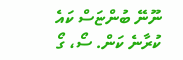ނޫނޭ ބުންޏަސް ކައެ ކުރާނެ ކަން. ސޯ، ގޯ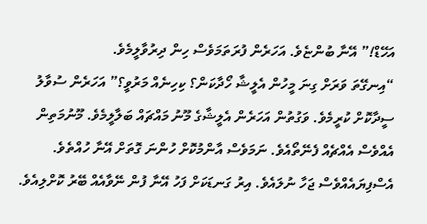އަހޭޑް!” އޭނާ ބުންޏެވެ. އަހަރެން ފުރަތަމަވެސް ހިން ދިރުވާލީމެވެ.
“އިނގޭތަ ވަރަށް ގިނަ މީހުން އެލީޝާ ހޯދާކަން؟ ކިހިނެއް މަރުވީ؟” އަހަރެން ސުވާލު ސީދާކޮށް ކުރީމެވެ. ވަގުތުން އަހަރެން އެލީޝާގެ މޫނު މައްޗައް ބަލާލީމެވެ. މޫނުމަތިން އެއްވެސް އެއްޗެއް ފެނޭތޯއެވެ. ނަމަވެސް އާންމުކޮށް ހުންނަ ގޮތަށް އޭނާ ހުއްތެވެ. އެސްފިޔައެއްވެސް ޖަހާ ނުލައެވެ. އިރު ގަނޑަކަށް ފަހު އޭނާ ފުން ނޭވާއެއް ބޭރު ކޮށްލިއެވެ.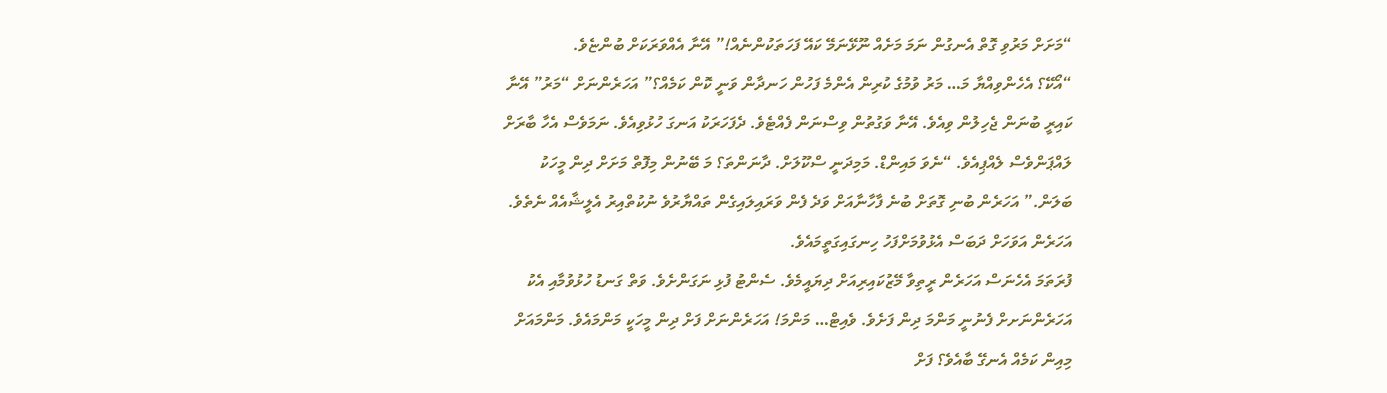“މަށަށް މަރުވި ގޮތް އެނގުން ނަމަ މަށެއް ނޫޅޭނަމޭ ކައޭ ފަހަތަކުންނެއް!” އޭނާ އެއްވަރަކަށް ބުންޏެވެ.
“އޯކޭ؟ އެހެންވިއްޔާ މަ… މަރު ވުމުގެ ކުރިން އެންމެ ފަހުން ހަނދާން ވަނީ ކޮން ކަމެއް؟” އަހަރެންނަށް “މަރު” އޭނާ ކައިރީ ބުނަން ޖެހިލުން ވިއެވެ. އޭނާ ވަގުތުން ވިސްނަން ފެއްޓެވެ. ދެފަހަރަކު އަނގަ ހުޅުވިއެވެ. ނަމަވެސް އެހާ ބާރަށް ލައްޕަންވެސް ލެއްޕިއެވެ. “ނެވަ މައިންޑް. މަމިދަނީ ސްކޫލަށް. ދާނަންތަ؟ މަ ބޭނުން މިފޮތް މަށަށް ދިން މީހަކު ބަލަން.” އަހަރެން ބުނި ގޮތަށް ބުނެ ފާހާނާއަށް ވަދެ ފެން ވަރައިލައިގެން ތައްޔާރުވެ ނުކުތްއިރު އެލީޝާއެއް ނެތެވެ. އަހަރެން އަވަހަށް ދަބަސް އެޅުވުމަށްފަހު ހިނގައިގަތީމައެވެ.
ފުރަތަމަ އެހެނަސް އަހަރެން ރީތިވާ މޭޒުކައިރިއަށް ދިޔައީމެވެ. ސެންޓު ފުޅި ނަގަންށެވެ. ވަތް ގަނޑު ހުޅުވުމާއި އެކު އަހަރެންނަށށް ފެނުނީ މަންމަ ދިން ފަށެވެ. ވެއިޓް… މަންމަ! އަހަރެންނަށް ފަށް ދިން މީހަކީ މަންމައެވެ. މަންމައަށް މިއިން ކަމެއް އެނގޭ ބާއެވެ؟ ފަށް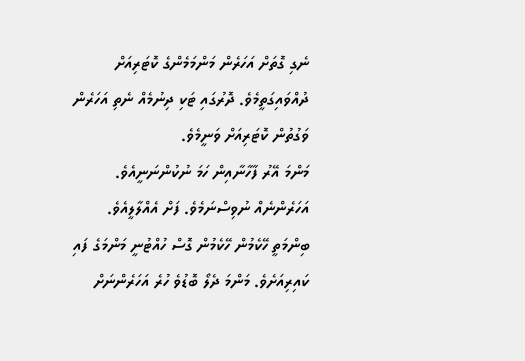ނެގި ގޮތަށް އަހަރެން މަންމަމެންގެ ކޮޓަރިއަށް ދުއްވައިގަތީމެވެ. ދޮރުގައި ޓަކި ދިނުމެއް ނެތި އަހަރެން ވަގުތުން ކޮޓަރިއަށް ވަނީމެވެ.
މަންމަ އޭރު ފާހާނާއިން ހަމަ ނުކުންނަނީއެވެ. އަހަރެންނެއް ނުވިސްނަމެވެ. ފަށް އެއްލާލީއެވެ. ބިންމަތީ ހޭކެމުން ހޭކެމުން ގޮސް ހުއްޓުނީ މަންމަގެ ފައި ކައިރިއަށެވެ. މަންމަ ދެލޯ ބޮޑުވެ ހުރެ އަހަރެންނަށް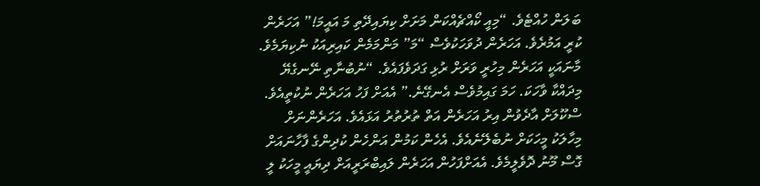ބަލަން ހުއްޓެވެ. “މިއީ ކޯއްޗެއްކަން މަށަށް ކިޔައިދޭތި މަ އައީމަ!” އަހަރެން ކުރީ އަމުރެވެ. އަހަރެން ދުވަހަކުވެސް “މަ” މަންމަމެން ކައިރިއަކު ނުކިޔަމެވެ. މާނައަކީ އަހަރެން މިހުރީ ވަރަށް ރުޅި ގަދަވެފައެވެ. “ނުބުނާތި ނޭނގެޔޭ މިދައްކާ ވާހަކަ. ހަމަ ގައިމުވެސް އެނގޭނެ.” އެއަށް ފަހު އަހަރެން ނުކުތީއެވެ.
ސްކޫލަށް އާދެވުން އިރު އަހަރެން އަތް ތުރުތުރު އަޅައެވެ. އަހަރެންނަށް މިހާލަކު މީހަކަށް ނުބެލޭނެއެވެ. އެހެން ކަމުން އަންހެން ކުދިންގެ ފާހާނައަށް ގޮސް މޫނު ދޮވެލީމެވެ. އެއަށްފަހުން އަހަރެން ލައިބްރަރީއަށް ދިޔައީ މީހަކު ލީ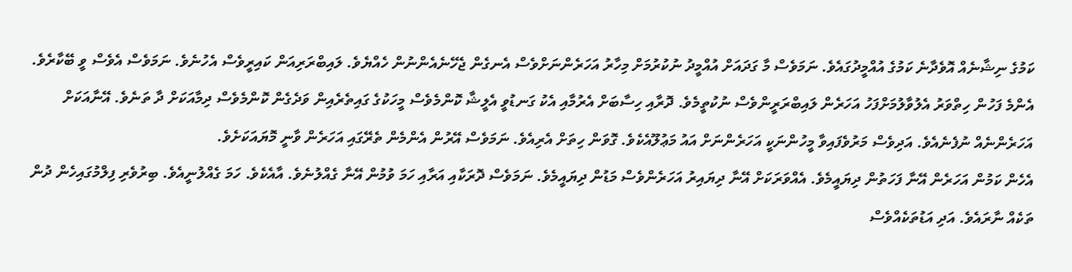ކަމުގެ ނިޝާނެއް އޮވެދާނެ ކަމުގެ އުއްމީދުގައެވެ. ނަމަވެސް މާ ގަދައަށް އުއްމީދު ނުކުރުމަށް މިހާރު އަހަރެންނަށްވެސް އެނގެން ޖެހޭނެއެންނުން ހެއްޔެވެ. ލައިބްރަރިއަން ކައިރީވެސް އެހުނެވެ. ނަމަވެސް އެވެސް ވީ ބޭކާރެވެ.
އެންމެ ފަހުން ހިތްވަރު އެލުވާލުމަށްފަހު އަހަރެން ލައިބްރަރީންވެސް ނުކުތީމެވެ. ދޮރާއި ހިސާބަށް އެރުމާއި އެކު ގަނޑުވީ އެލީޝާ ކޮންމެވެސް މީހަކުގެ ގައިތެރެއިން ވަދެގެން ކޮންމެވެސް ދިމާއަކަށް ދާ ތަނެވެ. އޭނާއަކަށް އަހަރެންނެއް ނުފެނެއެވެ. އަދިވެސް މަރުވެފައިވާ މީހުންނަކީ އަހަރެންނަށް އައު މަޢުލޫއެކެވެ. ގޮވަން ހިތަށް އެރިއެވެ. ނަމަވެސް އޭރުން އެންމެން ތެރޭގައި އަހަރެން ވާނީ މޮޔައަކަށެވެ.
އެހެން ކަމުން އަހަރެން އޭނާ ފަހަތުން ދިޔައީމެވެ. އެއްވަރަކަށް އޭނާ ދިޔައިރު އަހަރެންވެސް މަޑުން ދިޔައީމެވެ. ނަމަވެސް ދޮރަކާއި އަރާއި ހަމަ ވުމުން އޭނާ ގެއްލުނެވެ. އާއެކެވެ. ހަމަ ގެއްލުނީއެވެ. ބިރުވެރި ފިލްމުގައިހެން ދުން ތަކެއް ނާރައެވެ. އަދި އަޑުތަކެއްވެސް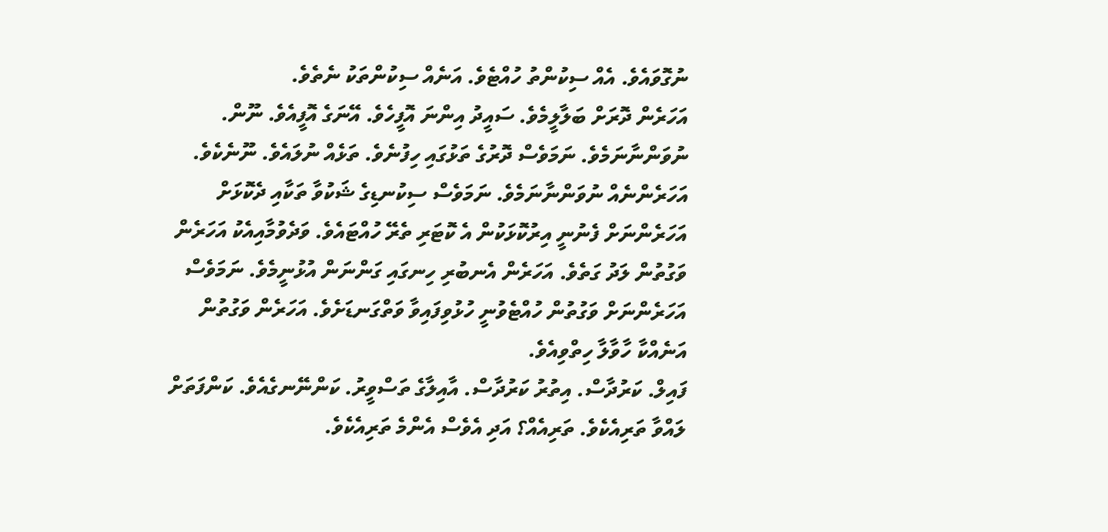ނުގޮވައެވެ. އެއް ސިކުންތު ހުއްޓެވެ. އަނެއް ސިކުންތަކު ނެތެވެ.
އަހަރެން ދޮރަށް ބަލާލީމެވެ. ސައީދު އިންނަ އޮފީހެވެ. އޭނަގެ އޮފީއެވެ. ނޫން. ނުވަންނާނަމެވެ. ނަމަވެސް ދޮރުގެ ތަޅުގައި ހިފުނެވެ. ތަޅެއް ނުލައެވެ. ނޫނެކެވެ. އަހަރެންނެއް ނުވަންނާނަމެވެ. ނަމަވެސް ސިކުނޑިގެ ޝަކުވާ ތަކާއި ދެކޮޅަށް އަހަރެންނަށް ފެނުނީ އިރުކޮޅަކުން އެ ކޮޓަރި ތެރޭ ހުއްޓައެވެ. ވަދެވުމާއިއެކު އަހަރެން ވަގުތުން ލަދު ގަތެވެ. އަހަރެން އެނބުރި ހިނގައި ގަންނަން އުޅުނީމެވެ. ނަމަވެސް އަހަރެންނަށް ވަގުތުން ހުއްޓެވުނީ ހުޅުވިފައިވާ ވަތްގަނޑަށެވެ. އަހަރެން ވަގުތުން އަނެއްކާ ހާވާލާ ހިތްވިއެވެ.
ފައިލް. ކަރުދާސް. އިތުރު ކަރުދާސް. އާއިލާގެ ތަސްވީރު. ކަންނޭނގެއެވެ. ކަންފަތަށް ލައްވާ ތަރިއެކެވެ. ތަރިއެއް؟ އަދި އެވެސް އެންމެ ތަރިއެކެވެ.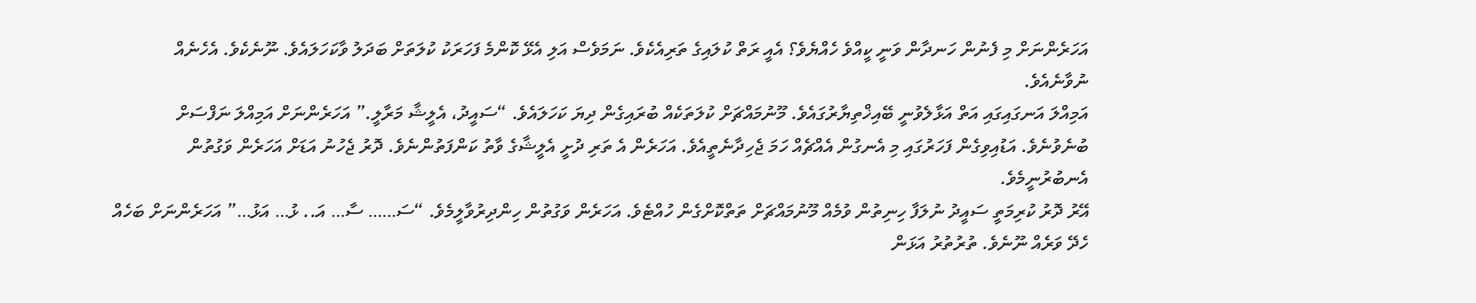އަހަރެންނަށް މި ފެނުން ހަނދާން ވަނީ ކީއްވެ ހެއްޔެވެ؟ އެއީ ރަތް ކުލައިގެ ތަރިއެކެވެ. ނަމަވެސް އަލި އެޅޭ ކޮންމެ ފަހަރަކު ކުލަތަށް ބަދަލު ވާކަހަލައެވެ. ނޫނެކެވެ. އެހެނެއް ނުވާނެއެވެ.
އަމިއްލަ އަނގައިގައި އަތް އަޅާލެވުނީ ބޭއިޚްތިޔާރުގައެވެ. މޫނުމައްޗަށް ކުލަތަކެއް ބުރައިގެން ދިޔަ ކަހަލައެވެ. “ސައީދު، އެލީޝާ މަރާލީ.” އަހަރެންނަށް އަމިއްލަ ނަފްސަށް ބުނެވުނެވެ. އަޑުއިވިގެން ފަހަރުގައި މި އެނގުން އެއްޗެއް ހަމަ ޖެހިދާނެތީއެވެ. އަހަރެން އެ ތަރި ދުށީ އެލީޝާގެ ވާތު ކަންފަތުންނެވެ. ދޮރު ޖެހުނު އަޑަށް އަހަރެން ވަގުތުން އެނބުރުނީމެވެ.
އޭރު ދޮރު ކުރިމަތީ ސައީދު ނުލަފާ ހިނިތުން ވުމެއް މޫނުމައްޗަށް ތަތްކޮށްގެން ހުއްޓެވެ. އަހަރެން ވަގުތުން ހިންދިރުވާލީމެވެ. “ސަ…… ސާ… އަ.. ޅު… އަޅު…” އަހަރެންނަށް ބަހެއް ހެދޭ ވަރެއް ނޫނެވެ. ތުރުތުރު އަޅަން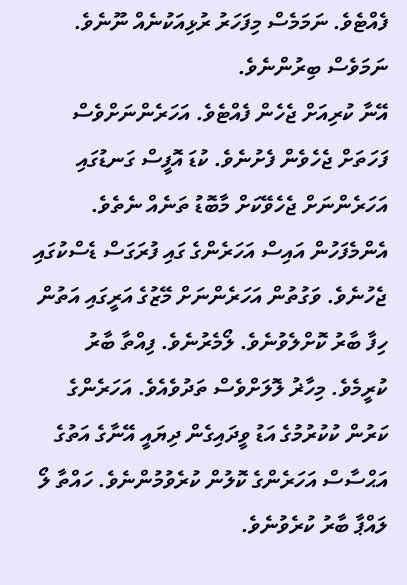ފެއްޓެވެ. ނަމަމެސް މިފަހަރު ރުޅިއަކުނެއް ނޫނެވެ. ނަމަވެސް ބިރުންނެވެ.
އޭނާ ކުރިއަށް ޖެހެން ފެއްޓެވެ. އަހަރެންނަށްވެސް ފަހަތަށް ޖެހެވެން ފެށުނެވެ. ކުޑަ އޮފީސް ގަނޑުގައި އަހަރެންނަށް ޖެހެވޭކަށް މާބޮޑު ތަނެއް ނެތެވެ. އެންމެފަހުން އައިސް އަހަރެންގެ ގައި ފުރަގަސް ޑެސްކުގައި ޖެހުނެވެ. ވަގުތުން އަހަރެންނަށް މޭޒުގެ އަރީގައި އަތުން ހިފާ ބާރު ކޮށްލެވުނެވެ. ލޯމެރުނެވެ. ފިއްތާ ބާރު ކުރީމެވެ. މިހާޜު ލޮލަށްވެސް ތަދުވެއެވެ. އަހަރެންގެ ކަރުން ކުކުރުމުގެ އަޑު ވީދައިގެން ދިޔައީ އޭނާގެ އަތުގެ އަޙްސާސް އަހަރެންގެ ކޮލުން ކުރެވުމުންނެވެ. ހައްތާ ލޯ ލައްޕާ ބާރު ކުރެވުނެވެ.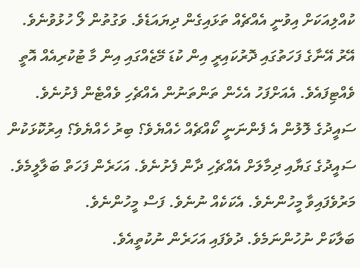ކުއްލިއަކަށް އިވުނީ އެއްޗެއް ތަޅައިގެން ދިޔައަޑެވެ. ވަގުތުން ލޯ ހުޅުވުނެވެ. އޭރު އޭނާގެ ފަހަތުގައި ދޮރުކައިރީ އިން ކުޑަ މޭޒެއްގައި އިން މާ ޓުކުރިއެއް އޮތީ ވެއްޓިފައެވެ. އެއަށްފަހު އެހެން ތަންތަނުން އެއްޗެހި ވެއްޓެން ފެށުނެވެ. ސައީދުގެ ލޮލުން އެ ފެންނަނީ ކޯއްޗެއް ހެއްޔެވެ؟ ބިރު ހެއްޔެވެ؟ އިރުކޮޅަކުން ސައީދުގެ ގަޔާއި ދިމާލަށް އެއްޗެހި ދާން ފެށުނެވެ. އަހަރެން ފަހަތް ބަލާލީމެވެ. މަރުވެފައިވާ މީހުންނެވެ. އެކަކެއް ނުނެވެ. ފަސް މީހުންނެވެ.
ބަލާކަށް ނުހުންނަމެވެ. ދުވެފައި އަހަރެން ނުކުތީއެވެ.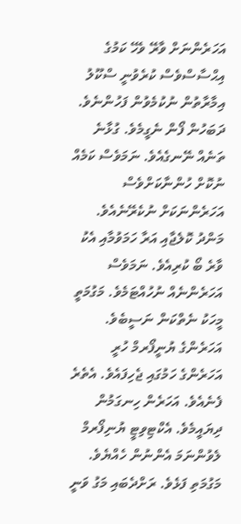އަހަރެންނަށް ވާރޭ ވެހޭ ކަމުގެ އިޙްސާސްވެސް ކުރެވުނީ ސްކޫލު އިމާރާތުން ނުކުމެވުން ފަހުންނެވެ. ދަބަހުން ފޯން ނެގީމެވެ. ގުޅާނެ ތަނެއް ނޭނގެއެވެ. ނަމަވެސް ކަމެއް ނުކޮށް ހުންނާކަށްވެސް އަހަރެންނަކަށް ނުކެރޭނެއެވެ. މަންދު ކޮލެޖާއި އަރާ ހަމަވުމާއި އެކު ވާރެ ބޯ ކުރިއެވެ. ނަމަވެސް އަހަރެންނެއް ނުހުއްޓަމެވެ. މަގުމަތީ މީހަކު ނެތްކަން ނަސީބެވެ. އަހަރެންގެ ޔުނީފޯރމް ހުރީ އަހަރެންގެ ހަމުގައި ޖެހިފައެވެ. އެތެރެ ފެނެއެވެ. އަހަރެން ހިނގަމުން ދިޔައީމެވެ. އެކްޓިވިޓީ ޔުނިފޯރމް ލެވުންނަމަ އެންނުން ހެއްޔެވެ.
މަގުމަތި ފަޅެވެ. ރަށްދެބައި މަގު ވަނީ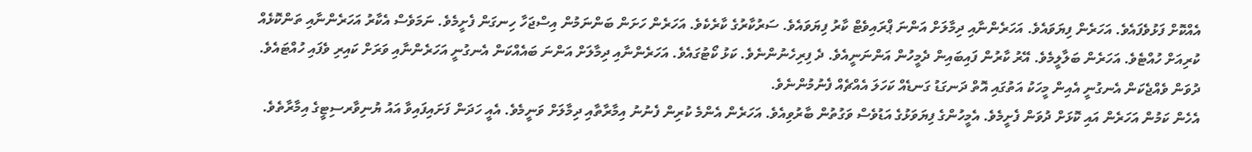އެއްކޮށް ފަޅުވެފައެވެ. އަހަރެން ފިޔަވައެވެ. އަހަރެންނާއި ދިމާލަށް އަންނަ ޕްރައިވެޓް ކާރު ފިޔަވައެވެ. ސަރުކާރުގެ ކާރެކެވެ. އަހަރެން ހަށަން ބަންނަމުން އިސްޖަހާ ހިނގަން ފެށީމެވެ. ނަމަވެސް އެކާރު އަހަރެންނާއި ތަންކޮޅެއް ކުރިއަށް ހުއްޓެވެ. އަހަރެން ބަލާލީމެވެ. އޭރު ކާރުން ފައިބައިން ދެމީހުން އަންނަނީއެވެ. ދެ ފިރިހެނުންނެވެ. ކަޅު ކޯޓުގައެވެ. އަހަރެންނާއި ދިމާލަށް އަންނަ ބައެއްކަން އެނގުނީ އަހަރެންނާއި ވަރަށް ކައިރި ވެފައި ހުއްޓައެވެ. ދުވަން ވެއްޖެކަން އެނގުނީ އެއިން މީހަކު އަތުގައި އޮތް ދަނގަޑު ގަނޑެއް ކަހަލަ އެއްޗެއް ފެނުމުންނެވެ.
އެހެން ކަމުން އަހަރެން އައި ކޮޅަށް ދުވަން ފެށީމެވެ. އެމީހުންގެ ފިޔަވަޅުގެ އަޑުވެސް ވަގުތުން ބާރުވިއެވެ. އަހަރެން އެންމެ ކުރިން ފެނުނު އިމާރާތާއި ދިމާލަށް ވަނީމެވެ. އެއީ ހަދަން ފަށައިފައިވާ އައު ޔުނިވާރސިޓީގެ އިމާރާތެވެ.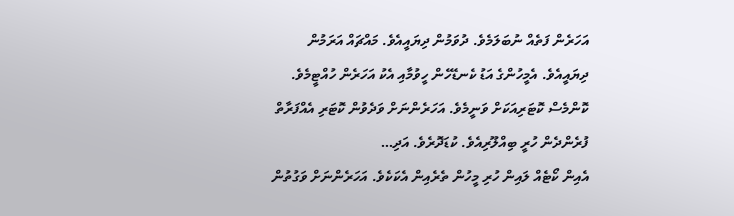އަހަރެން ފަތެއް ނުބަލަމެވެ. ދުވަމުން ދިޔައީއެވެ. މައްޗައް އަރަމުން ދިޔައީއެވެ. އެމީހުންގެ އަޑު ކެނޑޭހެން ހީވުމާއި އެކު އަހަރެން ހުއްޓީމެވެ. ކޮންމެސް ކޮޓަރިއަކަށް ވަނީމެވެ. އަހަރެންނަށް ވަދެވުން ކޮޓަރި އެއްފަރާތް ފުރެންދެން ހުރީ ބިއްލޫރިއެވެ. ކުޑަދޮރެވެ. އަދި…
އެއިން ކޯޓެއް ލައިން ހުރި މީހުން ތެރެއިން އެކަކެވެ. އަހަރެންނަށް ވަގުތުން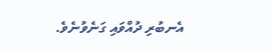އެނބުރި ދުއްވައި ގަނެވުނެވެ.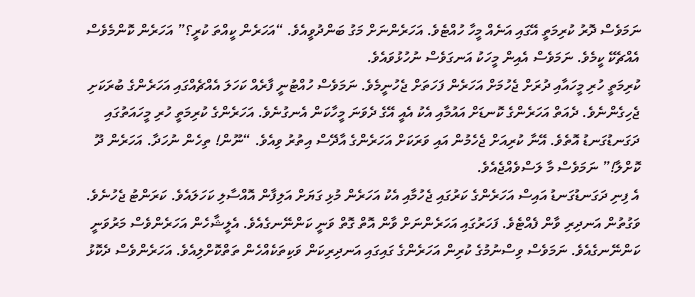ނަމަވެސް ދޮރު ކުރިމަތީ އޭގައި އަނެއް މީހާ ހުއްޓެވެ. އަހަރެންނަށް މަގު ބަންދުވީއެވެ. “އަހަރެން ކީއްތަ ކުރީ؟” އަހަރެން ކޮންމެވެސް އެއްޗެކޭ ކީމެވެ. ނަމަވެސް އެއިން މީހަކު އަނގަވެސް ނުހުޅުވައެވެ.
ކުރިމަތީ ހުރި މީހައާއި ދުރަށް ޖެހުމަށް އަހަރެން ފަހަތަށް ޖެހުނީމެވެ. ނަމަވެސް ހުއްޓުނީ ފާރެއް ކަހަލަ އެއްޗެއްގައި އަހަރެންގެ ބުރަކަށި ޖެހިގެންނެވެ. ދެއަތް އަހަރެންގެ ކޮނޑަށް އައުމާއި އެކު އެއީ އޭގެ ދެވަނަ މީހާކަން އެނގުނެވެ. އަހަރެންގެ ކުރިމަތީ ހުރި މީހައަތުގައި ދަގަނޑުގަނޑު އޮތެވެ. އޭނާ ކުރިއަށް ޖެހެމުން އައި ވަރަކަށް އަހަރެންގެ އާދޭސް އިތުރު ވިއެވެ. “ނޫން! ތިހެން ނުހަދާ. އަހަރެން ދޫ ކޮށްލާ!” ނަމަވެސް މާ ލަސްވެއްޖެއެވެ.
އެ ފިނި ދަގަނޑުގަނޑު އައިސް އަހަރެންގެ ކަރުގައި ޖެހުމާއި އެކު އަހަރެން މުޅި ގަޔަށް އަލިފާން އޮއްސާލި ކަހަލައެވެ. ކަރަންޓު ޖެހުނެވެ. ވަގުތުން އަނދިރި ވާން ފެއްޓެވެ. ފަހަރުގައި އަހަރެންނަށް ވާން އޮތް ގޮތް ވަނީ ކަންނޭނގެއެވެ. އެލީޝާހެން އަހަރެންވެސް މަރުވަނީ ކަންނޭނގެއެވެ. ނަމަވެސް ވިސްނުމުގެ ކުރިން އަހަރެންގެ ގައިގައި އަނދިރިކަން ވަކިތަކެއްހެން ތަތްކޮށްލިއެވެ. އަހަރެންވެސް ދެކޮޅު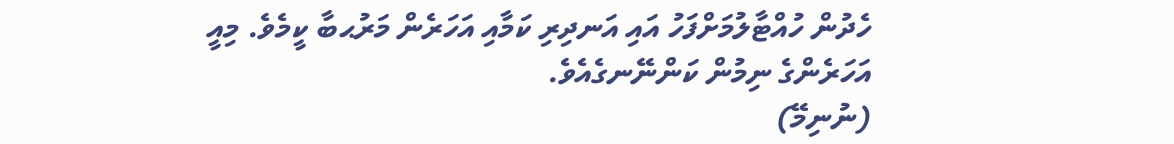ހެދުން ހުއްޓާލުމަށްފަހު އައި އަނދިރި ކަމާއި އަހަރެން މަރުޙބާ ކީމެވެ. މިއީ އަހަރެންގެ ނިމުން ކަންނޭނގެއެވެ.
(ނުނިމޭ)